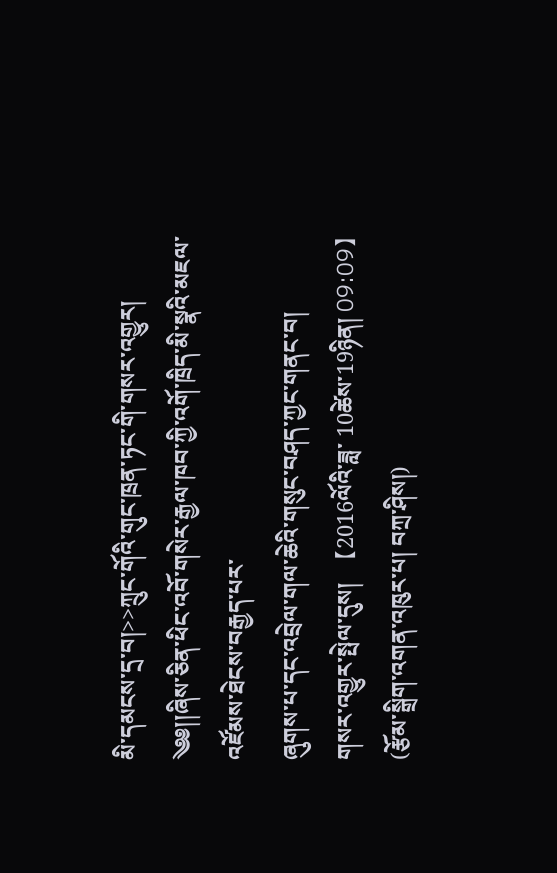མི་དམངས་དྲ་བ།>>ཀྲུང་གོའི་གུང་ཁྲན་ཏང་གི་གསར་འགྱུར།
༄༅།།ཞིས་ཅིན་ཕིང་འབོ་གསེར་རྒྱལ་ཁབ་ཀྱི་འགོ་ཁྲིད་མི་སྣའི་མཇལ་འཛོམས་ཐེངས་བརྒྱད་པར་
ཞུགས་པ་དང་འབྲེལ་གལ་ཆེའི་གསུང་བཤད་ཀྱང་གནང་བ།
གསར་འགྱུར་སྤེལ་དུས།  【2016ལོའི་ཟླ་ 10ཚེས་19ཉིན། 09:09】   (རྩོམ་སྒྲིག་འགན་འཁུར་པ། བཀྲ་ཤིས།)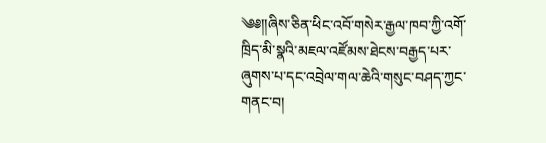༄༅།།ཞིས་ཅིན་ཕིང་འབོ་གསེར་རྒྱལ་ཁབ་ཀྱི་འགོ་ཁྲིད་མི་སྣའི་མཇལ་འཛོམས་ཐེངས་བརྒྱད་པར་
ཞུགས་པ་དང་འབྲེལ་གལ་ཆེའི་གསུང་བཤད་ཀྱང་གནང་བ།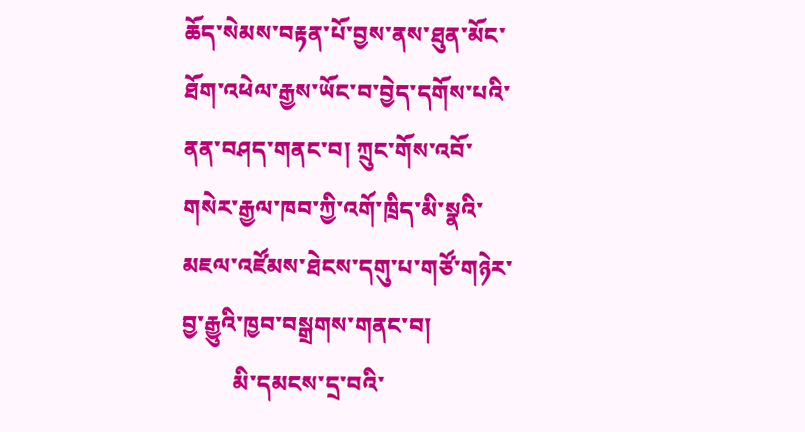ཆོད་སེམས་བརྟན་པོ་བྱས་ནས་ཐུན་མོང་ཐོག་འཕེལ་རྒྱས་ཡོང་བ་བྱེད་དགོས་པའི་ནན་བཤད་གནང་བ། ཀྲུང་གོས་འབོ་གསེར་རྒྱལ་ཁབ་ཀྱི་འགོ་ཁྲིད་མི་སྣའི་མཇལ་འཛོམས་ཐེངས་དགུ་པ་གཙོ་གཉེར་བྱ་རྒྱུའི་ཁྱབ་བསྒྲགས་གནང་བ།
         མི་དམངས་དྲ་བའི་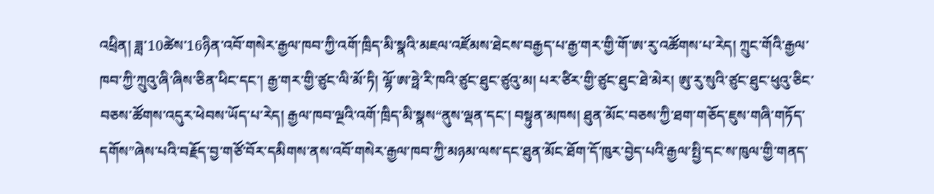འཕྲིན། ཟླ་10ཚེས་16ཉིན་འབོ་གསེར་རྒྱལ་ཁབ་ཀྱི་འགོ་ཁྲིད་མི་སྣའི་མཇལ་འཛོམས་ཐེངས་བརྒྱད་པ་རྒྱ་གར་གྱི་གོ་ཨ་རུ་འཚོགས་པ་རེད། ཀྲུང་གོའི་རྒྱལ་ཁབ་ཀྱི་ཀྲུའུ་ཞི་ཞིས་ཅིན་ཕིང་དང་། རྒྱ་གར་གྱི་ཙུང་ལི་མོ་ཏི། ལྷོ་ཨ་ཧྥེ་རི་ཁའི་ཙུང་ཐུང་ཙུའུ་མ། པར་ཙིར་གྱི་ཙུང་ཐུང་ཐེ་མེར། ཨུ་རུ་སུའི་ཙུང་ཐུང་ཕུའུ་ཅིང་བཅས་ཚོགས་འདུར་ཕེབས་ཡོད་པ་རེད། རྒྱལ་ཁབ་ལྔའི་འགོ་ཁྲིད་མི་སྣས“ནུས་ལྡན་དང་། བསྟུན་མཁས། ཐུན་མོང་བཅས་ཀྱི་ཐག་གཅོད་ཇུས་གཞི་གཏོད་དགོས”ཞེས་པའི་བརྗོད་བྱ་གཙོ་བོར་དམིགས་ནས་འབོ་གསེར་རྒྱལ་ཁབ་ཀྱི་མཉམ་ལས་དང་ཐུན་མོང་ཐོག་དོ་ཁུར་བྱེད་པའི་རྒྱལ་སྤྱི་དང་ས་ཁུལ་གྱི་གནད་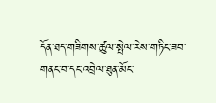དོན་ཐད་གཟིགས་ཚུལ་སྤེལ་རེས་གཏིང་ཟབ་གནང་བ་དང་འབྲེལ་ཐུན་མོང་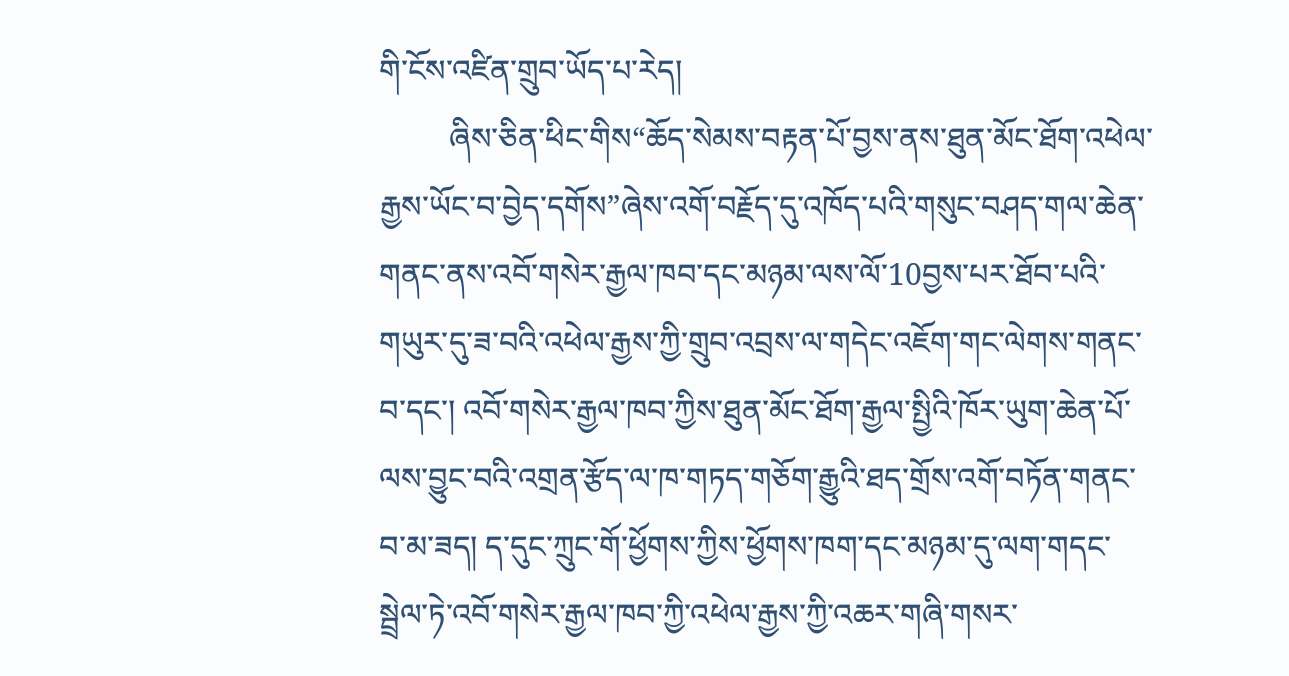གི་ངོས་འཛིན་གྲུབ་ཡོད་པ་རེད།
         ཞིས་ཅིན་ཕིང་གིས“ཆོད་སེམས་བརྟན་པོ་བྱས་ནས་ཐུན་མོང་ཐོག་འཕེལ་རྒྱས་ཡོང་བ་བྱེད་དགོས”ཞེས་འགོ་བརྗོད་དུ་འཁོད་པའི་གསུང་བཤད་གལ་ཆེན་གནང་ནས་འབོ་གསེར་རྒྱལ་ཁབ་དང་མཉམ་ལས་ལོ་10བྱས་པར་ཐོབ་པའི་གཡུར་དུ་ཟ་བའི་འཕེལ་རྒྱས་ཀྱི་གྲུབ་འབྲས་ལ་གདེང་འཇོག་གང་ལེགས་གནང་བ་དང་། འབོ་གསེར་རྒྱལ་ཁབ་ཀྱིས་ཐུན་མོང་ཐོག་རྒྱལ་སྤྱིའི་ཁོར་ཡུག་ཆེན་པོ་ལས་བྱུང་བའི་འགྲན་རྩོད་ལ་ཁ་གཏད་གཅོག་རྒྱུའི་ཐད་གྲོས་འགོ་བཏོན་གནང་བ་མ་ཟད། ད་དུང་ཀྲུང་གོ་ཕྱོགས་ཀྱིས་ཕྱོགས་ཁག་དང་མཉམ་དུ་ལག་གདང་སྦྲེལ་ཏེ་འབོ་གསེར་རྒྱལ་ཁབ་ཀྱི་འཕེལ་རྒྱས་ཀྱི་འཆར་གཞི་གསར་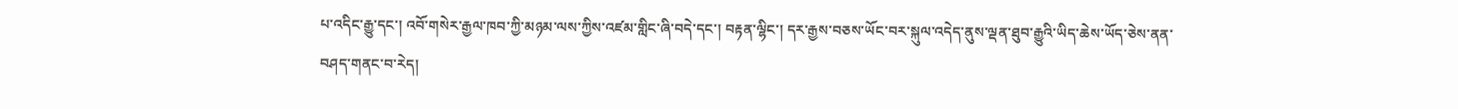པ་འདིང་རྒྱུ་དང་། འབོ་གསེར་རྒྱལ་ཁབ་ཀྱི་མཉམ་ལས་ཀྱིས་འཛམ་གླིང་ཞི་བདེ་དང་། བརྟན་ལྷིང་། དར་རྒྱས་བཅས་ཡོང་བར་སྐུལ་འདེད་ནུས་ལྡན་ཐུབ་རྒྱུའི་ཡིད་ཆེས་ཡོད་ཅེས་ནན་བཤད་གནང་བ་རེད།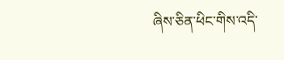ཞིས་ཅིན་ཕིང་གིས་འདི་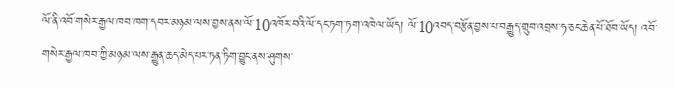ལོ་ནི་འབོ་གསེར་རྒྱལ་ཁབ་ཁག་དབར་མཉམ་ལས་བྱས་ནས་ལོ་10འཁོར་བའི་ལོ་དང་ཏག་ཏག་འཁེལ་ཡོད། ལོ་10འབད་བརྩོན་བྱས་པ་བརྒྱུད་གྲུབ་འབྲས་ཧ་ཅང་ཆེན་པོ་ཐོབ་ཡོད། འབོ་གསེར་རྒྱལ་ཁབ་ཀྱི་མཉམ་ལས་རྒྱུན་ཆད་མེད་པར་ཏན་ཏིག་བྱུང་ནས་ཤུགས་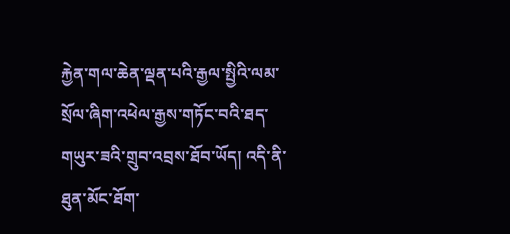རྐྱེན་གལ་ཆེན་ལྡན་པའི་རྒྱལ་སྤྱིའི་ལམ་སྲོལ་ཞིག་འཕེལ་རྒྱས་གཏོང་བའི་ཐད་གཡུར་ཟའི་གྲུབ་འབྲས་ཐོབ་ཡོད། འདི་ནི་ཐུན་མོང་ཐོག་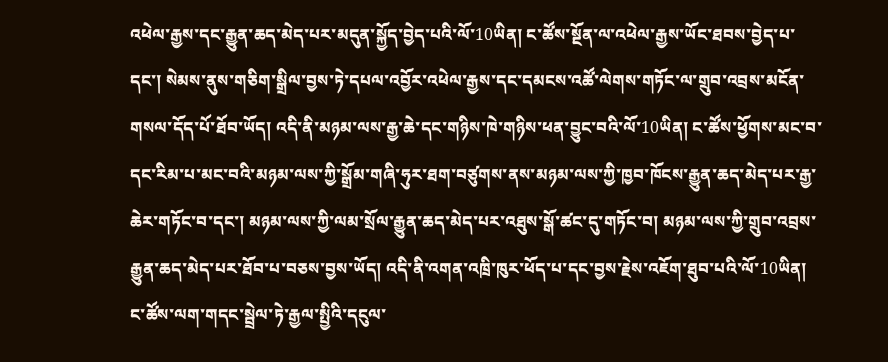འཕེལ་རྒྱས་དང་རྒྱུན་ཆད་མེད་པར་མདུན་སྐྱོད་བྱེད་པའི་ལོ་10ཡིན། ང་ཚོས་སྔོན་ལ་འཕེལ་རྒྱས་ཡོང་ཐབས་བྱེད་པ་དང་། སེམས་ནུས་གཅིག་སྒྲིལ་བྱས་ཏེ་དཔལ་འབྱོར་འཕེལ་རྒྱས་དང་དམངས་འཚོ་ལེགས་གཏོང་ལ་གྲུབ་འབྲས་མངོན་གསལ་དོད་པོ་ཐོབ་ཡོད། འདི་ནི་མཉམ་ལས་རྒྱ་ཆེ་དང་གཉིས་ཁེ་གཉིས་ཕན་བྱུང་བའི་ལོ་10ཡིན། ང་ཚོས་ཕྱོགས་མང་བ་དང་རིམ་པ་མང་བའི་མཉམ་ལས་ཀྱི་སྒྲོམ་གཞི་ཧུར་ཐག་བཙུགས་ནས་མཉམ་ལས་ཀྱི་ཁྱབ་ཁོངས་རྒྱུན་ཆད་མེད་པར་རྒྱ་ཆེར་གཏོང་བ་དང་། མཉམ་ལས་ཀྱི་ལམ་སྲོལ་རྒྱུན་ཆད་མེད་པར་འཐུས་སྒོ་ཚང་དུ་གཏོང་བ། མཉམ་ལས་ཀྱི་གྲུབ་འབྲས་རྒྱུན་ཆད་མེད་པར་ཐོབ་པ་བཅས་བྱས་ཡོད། འདི་ནི་འགན་འཁྲི་ཁུར་ཕོད་པ་དང་བྱས་རྗེས་འཇོག་ཐུབ་པའི་ལོ་10ཡིན། ང་ཚོས་ལག་གདང་སྦྲེལ་ཏེ་རྒྱལ་སྤྱིའི་དངུལ་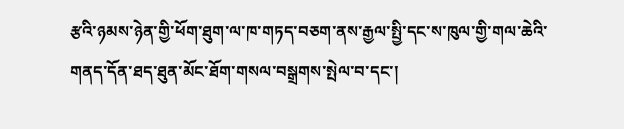རྩའི་ཉམས་ཉེན་གྱི་ཕོག་ཐུག་ལ་ཁ་གཏད་བཅག་ནས་རྒྱལ་སྤྱི་དང་ས་ཁུལ་གྱི་གལ་ཆེའི་གནད་དོན་ཐད་ཐུན་མོང་ཐོག་གསལ་བསྒྲགས་སྤེལ་བ་དང་།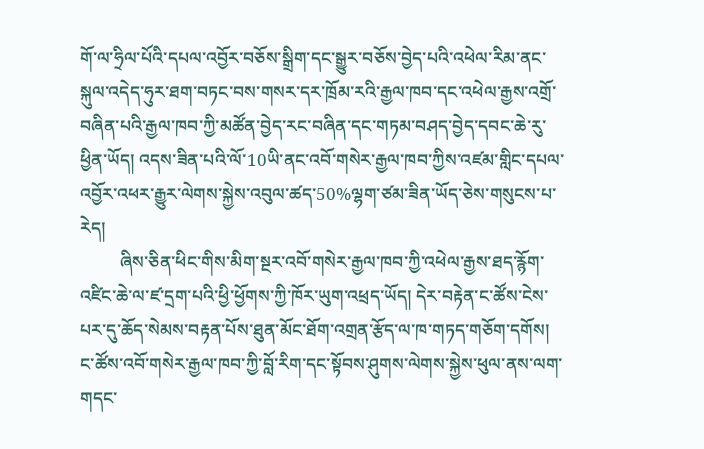གོ་ལ་ཧྲིལ་པོའི་དཔལ་འབྱོར་བཅོས་སྒྲིག་དང་སྒྱུར་བཅོས་བྱེད་པའི་འཕེལ་རིམ་ནང་སྐུལ་འདེད་ཧུར་ཐག་བཏང་བས་གསར་དར་ཁྲོམ་རའི་རྒྱལ་ཁབ་དང་འཕེལ་རྒྱས་འགྲོ་བཞིན་པའི་རྒྱལ་ཁབ་ཀྱི་མཚོན་བྱེད་རང་བཞིན་དང་གཏམ་བཤད་བྱེད་དབང་ཆེ་རུ་ཕྱིན་ཡོད། འདས་ཟིན་པའི་ལོ་10ཡི་ནང་འབོ་གསེར་རྒྱལ་ཁབ་ཀྱིས་འཛམ་གླིང་དཔལ་འབྱོར་འཕར་རྒྱུར་ལེགས་སྐྱེས་འབུལ་ཚད་50%ལྷག་ཙམ་ཟིན་ཡོད་ཅེས་གསུངས་པ་རེད།
         ཞིས་ཅིན་ཕིང་གིས་མིག་སྔར་འབོ་གསེར་རྒྱལ་ཁབ་ཀྱི་འཕེལ་རྒྱས་ཐད་རྙོག་འཛིང་ཆེ་ལ་ཛ་དྲག་པའི་ཕྱི་ཕྱོགས་ཀྱི་ཁོར་ཡུག་འཕྲད་ཡོད། དེར་བརྟེན་ང་ཚོས་ངེས་པར་དུ་ཆོད་སེམས་བརྟན་པོས་ཐུན་མོང་ཐོག་འགྲན་རྩོད་ལ་ཁ་གཏད་གཅོག་དགོས། ང་ཚོས་འབོ་གསེར་རྒྱལ་ཁབ་ཀྱི་བློ་རིག་དང་སྟོབས་ཤུགས་ལེགས་སྐྱེས་ཕུལ་ནས་ལག་གདང་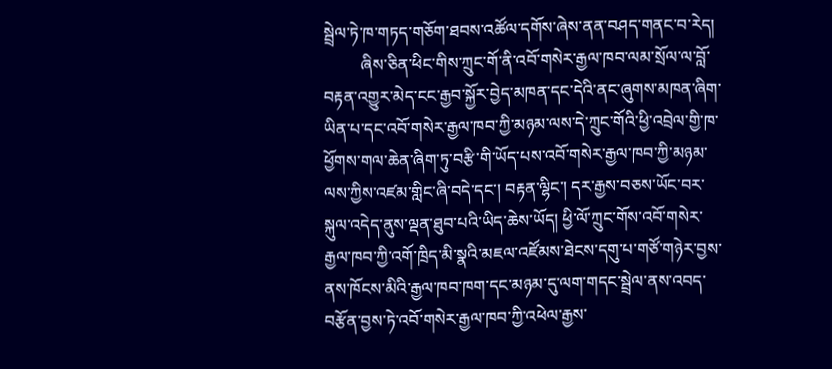སྦྲེལ་ཏེ་ཁ་གཏད་གཅོག་ཐབས་འཚོལ་དགོས་ཞེས་ནན་བཤད་གནང་བ་རེད།
         ཞིས་ཅིན་ཕིང་གིས་ཀྲུང་གོ་ནི་འབོ་གསེར་རྒྱལ་ཁབ་ལམ་སྲོལ་ལ་བློ་བརྟན་འགྱུར་མེད་ངང་རྒྱབ་སྐྱོར་བྱེད་མཁན་དང་དེའི་ནང་ཞུགས་མཁན་ཞིག་ཡིན་པ་དང་འབོ་གསེར་རྒྱལ་ཁབ་ཀྱི་མཉམ་ལས་དེ་ཀྲུང་གོའི་ཕྱི་འབྲེལ་གྱི་ཁ་ཕྱོགས་གལ་ཆེན་ཞིག་ཏུ་བརྩི་གི་ཡོད་པས་འབོ་གསེར་རྒྱལ་ཁབ་ཀྱི་མཉམ་ལས་ཀྱིས་འཛམ་གླིང་ཞི་བདེ་དང་། བརྟན་ལྷིང་། དར་རྒྱས་བཅས་ཡོང་བར་སྐུལ་འདེད་ནུས་ལྡན་ཐུབ་པའི་ཡིད་ཆེས་ཡོད། ཕྱི་ལོ་ཀྲུང་གོས་འབོ་གསེར་རྒྱལ་ཁབ་ཀྱི་འགོ་ཁྲིད་མི་སྣའི་མཇལ་འཛོམས་ཐེངས་དགུ་པ་གཙོ་གཉེར་བྱས་ནས་ཁོངས་མིའི་རྒྱལ་ཁབ་ཁག་དང་མཉམ་དུ་ལག་གདང་སྦྲེལ་ནས་འབད་བརྩོན་བྱས་ཏེ་འབོ་གསེར་རྒྱལ་ཁབ་ཀྱི་འཕེལ་རྒྱས་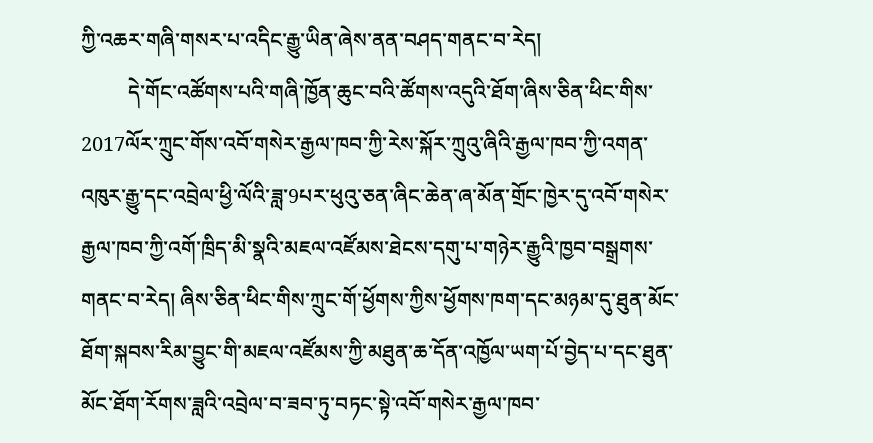ཀྱི་འཆར་གཞི་གསར་པ་འདིང་རྒྱུ་ཡིན་ཞེས་ནན་བཤད་གནང་བ་རེད།
         དེ་གོང་འཚོགས་པའི་གཞི་ཁྱོན་ཆུང་བའི་ཚོགས་འདུའི་ཐོག་ཞིས་ཅིན་ཕིང་གིས་2017ལོར་ཀྲུང་གོས་འབོ་གསེར་རྒྱལ་ཁབ་ཀྱི་རེས་སྐོར་ཀྲུའུ་ཞིའི་རྒྱལ་ཁབ་ཀྱི་འགན་འཁུར་རྒྱུ་དང་འབྲེལ་ཕྱི་ལོའི་ཟླ་9པར་ཕུའུ་ཅན་ཞིང་ཆེན་ཞ་མོན་གྲོང་ཁྱེར་དུ་འབོ་གསེར་རྒྱལ་ཁབ་ཀྱི་འགོ་ཁྲིད་མི་སྣའི་མཇལ་འཛོམས་ཐེངས་དགུ་པ་གཉེར་རྒྱུའི་ཁྱབ་བསྒྲགས་གནང་བ་རེད། ཞིས་ཅིན་ཕིང་གིས་ཀྲུང་གོ་ཕྱོགས་ཀྱིས་ཕྱོགས་ཁག་དང་མཉམ་དུ་ཐུན་མོང་ཐོག་སྐབས་རིམ་བྱུང་གི་མཇལ་འཛོམས་ཀྱི་མཐུན་ཆ་དོན་འཁྱོལ་ཡག་པོ་བྱེད་པ་དང་ཐུན་མོང་ཐོག་རོགས་ཟླའི་འབྲེལ་བ་ཟབ་ཏུ་བཏང་སྟེ་འབོ་གསེར་རྒྱལ་ཁབ་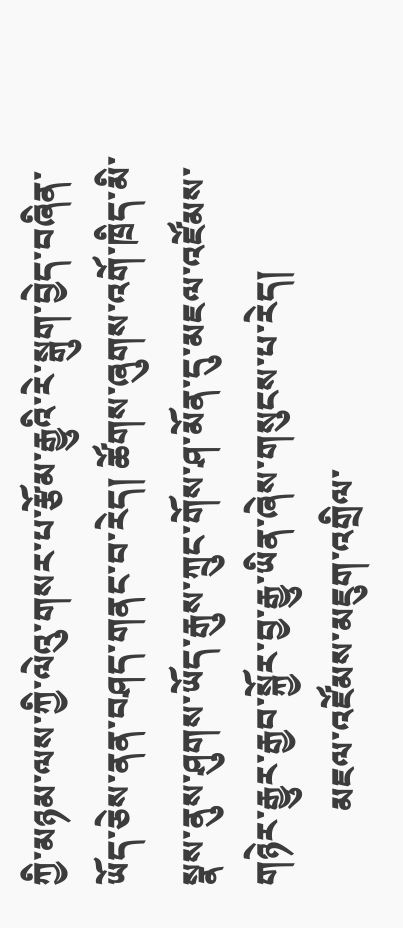ཀྱི་མཉམ་ལས་ཀྱི་ལེའུ་གསར་པ་རྩོམ་རྒྱུའི་རེ་སྒུག་བྱེད་བཞིན་ཡོད་ཅེས་ནན་བཤད་གནང་བ་རེད། ཚོགས་ཞུགས་འགོ་ཁྲིད་མི་སྣས་ནུས་ཤུགས་ཡོད་རྒུས་ཀྲུང་གོས་ཤ་མོན་དུ་མཇལ་འཛོམས་གཉེར་རྒྱུར་རྒྱབ་སྐྱོར་བྱ་རྒྱུ་ཡིན་ཞེས་གསུངས་པ་རེད།
         མཇལ་འཛོམས་མཇུག་འགྲིལ་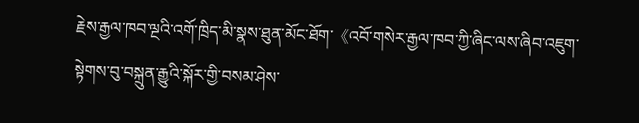རྗེས་རྒྱལ་ཁབ་ལྔའི་འགོ་ཁྲིད་མི་སྣས་ཐུན་མོང་ཐོག་《འབོ་གསེར་རྒྱལ་ཁབ་ཀྱི་ཞིང་ལས་ཞིབ་འཇུག་སྟེགས་བུ་བསྐྲུན་རྒྱུའི་སྐོར་གྱི་བསམ་ཤེས་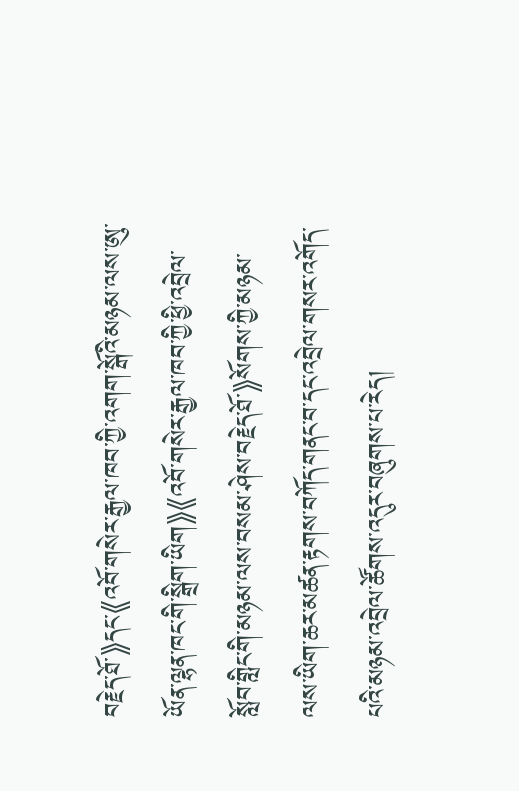བརྗེད་ཐོ་》དང་《འབོ་གསེར་རྒྱལ་ཁབ་ཀྱི་འགག་སྒོའི་མཉམ་ལས་ཨུ་ཡོན་ལྷན་ཁང་གི་སྒྲིག་ཡིག》《འབོ་གསེར་རྒྱལ་ཁབ་ཀྱི་ཕྱི་འབྲེལ་སློབ་གླིང་གི་མཉམ་ལས་བསམ་ཤེས་བརྗེད་ཐོ་》སོགས་ཀྱི་མཉམ་ལས་ཡིག་ཆར་མཚན་རྟགས་བཀོད་གནང་བ་དང་འབྲེལ་གསར་འགོད་པའི་མཉམ་འབྲེལ་ཚོགས་འདུར་བཞུགས་པ་རེད།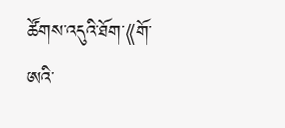ཚོགས་འདུའི་ཐོག་《གོ་ཨའི་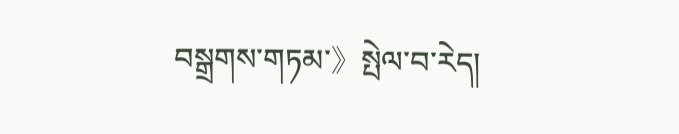བསྒྲགས་གཏམ་》སྤེལ་བ་རེད།